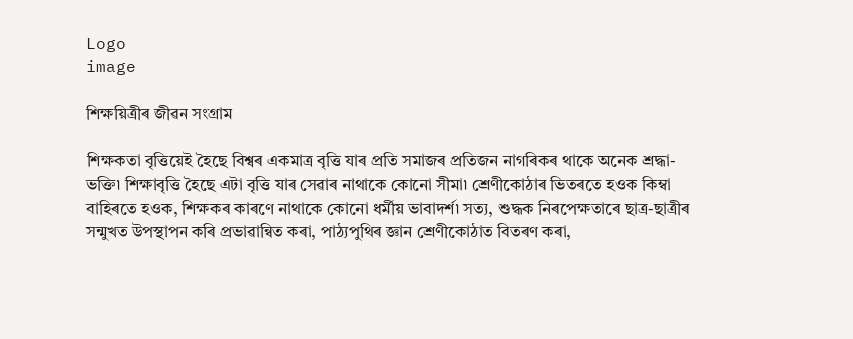Logo
image

শিক্ষয়িত্ৰীৰ জীৱন সংগ্ৰাম

শিক্ষকতা বৃত্তিয়েই হৈছে বিশ্বৰ একমাত্ৰ বৃত্তি যাৰ প্ৰতি সমাজৰ প্ৰতিজন নাগৰিকৰ থাকে অনেক শ্ৰদ্ধা-ভক্তি৷ শিক্ষাবৃত্তি হৈছে এটা বৃত্তি যাৰ সেৱাৰ নাথাকে কোনো সীমা৷ শ্ৰেণীকোঠাৰ ভিতৰতে হওক কিম্বা বাহিৰতে হওক, শিক্ষকৰ কাৰণে নাথাকে কোনো ধৰ্মীয় ভাবাদৰ্শ৷ সত্য, শুদ্ধক নিৰপেক্ষতাৰে ছাত্ৰ-ছাত্ৰীৰ সন্মুখত উপস্থাপন কৰি প্ৰভাৱান্বিত কৰা, পাঠ্যপুথিৰ জ্ঞান শ্ৰেণীকোঠাত বিতৰণ কৰা,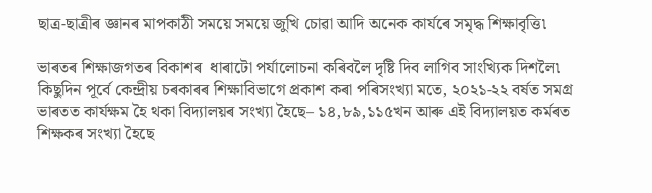ছাত্ৰ-ছাত্ৰীৰ জ্ঞানৰ মাপকাঠী সময়ে সময়ে জুখি চোৱা আদি অনেক কাৰ্যৰে সমৃদ্ধ শিক্ষাবৃত্তি৷

ভাৰতৰ শিক্ষাজগতৰ বিকাশৰ  ধাৰাটো পৰ্যালোচনা কৰিবলৈ দৃষ্টি দিব লাগিব সাংখ্যিক দিশলৈ৷ কিছুদিন পূৰ্বে কেন্দ্ৰীয় চৰকাৰৰ শিক্ষাবিভাগে প্ৰকাশ কৰা পৰিসংখ্যা মতে, ২০২১-২২ বৰ্ষত সমগ্ৰ ভাৰতত কাৰ্যক্ষম হৈ থকা বিদ্যালয়ৰ সংখ্যা হৈছে– ১৪,৮৯,১১৫খন আৰু এই বিদ্যালয়ত কৰ্মৰত শিক্ষকৰ সংখ্যা হৈছে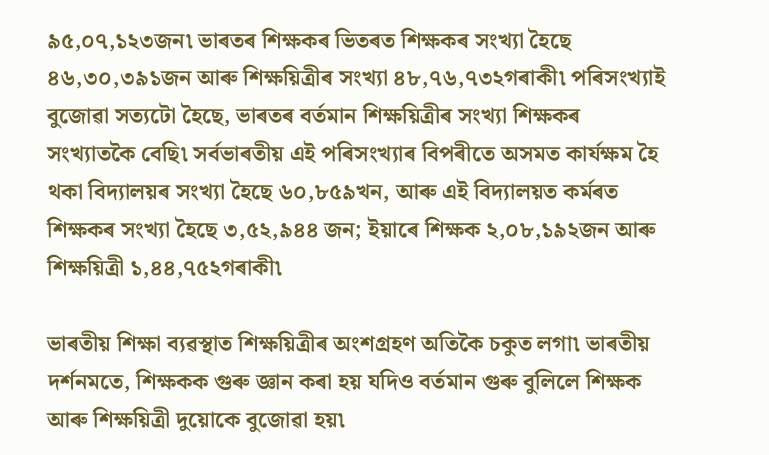৯৫,০৭,১২৩জন৷ ভাৰতৰ শিক্ষকৰ ভিতৰত শিক্ষকৰ সংখ্যা হৈছে ৪৬,৩০,৩৯১জন আৰু শিক্ষয়িত্ৰীৰ সংখ্যা ৪৮,৭৬,৭৩২গৰাকী৷ পৰিসংখ্যাই বুজোৱা সত্যটো হৈছে, ভাৰতৰ বৰ্তমান শিক্ষয়িত্ৰীৰ সংখ্যা শিক্ষকৰ সংখ্যাতকৈ বেছি৷ সৰ্বভাৰতীয় এই পৰিসংখ্যাৰ বিপৰীতে অসমত কাৰ্যক্ষম হৈ থকা বিদ্যালয়ৰ সংখ্যা হৈছে ৬০,৮৫৯খন, আৰু এই বিদ্যালয়ত কৰ্মৰত শিক্ষকৰ সংখ্যা হৈছে ৩,৫২,৯৪৪ জন; ইয়াৰে শিক্ষক ২,০৮,১৯২জন আৰু শিক্ষয়িত্ৰী ১,৪৪,৭৫২গৰাকী৷

ভাৰতীয় শিক্ষা ব্যৱস্থাত শিক্ষয়িত্ৰীৰ অংশগ্ৰহণ অতিকৈ চকুত লগা৷ ভাৰতীয় দৰ্শনমতে, শিক্ষকক গুৰু জ্ঞান কৰা হয় যদিও বৰ্তমান গুৰু বুলিলে শিক্ষক আৰু শিক্ষয়িত্ৰী দুয়োকে বুজোৱা হয়৷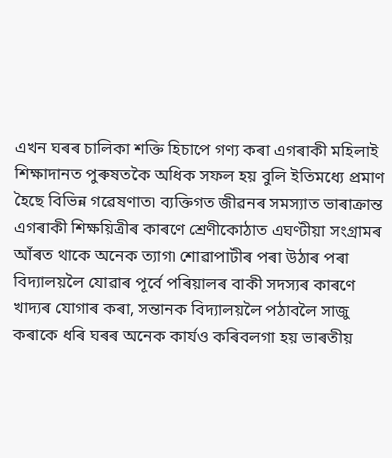এখন ঘৰৰ চালিকা শক্তি হিচাপে গণ্য কৰা এগৰাকী মহিলাই শিক্ষাদানত পুৰুষতকৈ অধিক সফল হয় বুলি ইতিমধ্যে প্ৰমাণ হৈছে বিভিন্ন গৱেষণাত৷ ব্যক্তিগত জীৱনৰ সমস্যাত ভাৰাক্ৰান্ত এগৰাকী শিক্ষয়িত্ৰীৰ কাৰণে শ্ৰেণীকোঠাত এঘণ্টীয়া সংগ্ৰামৰ আঁৰত থাকে অনেক ত্যাগ৷ শোৱাপাটীৰ পৰা উঠাৰ পৰা বিদ্যালয়লৈ যোৱাৰ পূৰ্বে পৰিয়ালৰ বাকী সদস্যৰ কাৰণে খাদ্যৰ যোগাৰ কৰা, সন্তানক বিদ্যালয়লৈ পঠাবলৈ সাজু কৰাকে ধৰি ঘৰৰ অনেক কাৰ্যও কৰিবলগা হয় ভাৰতীয়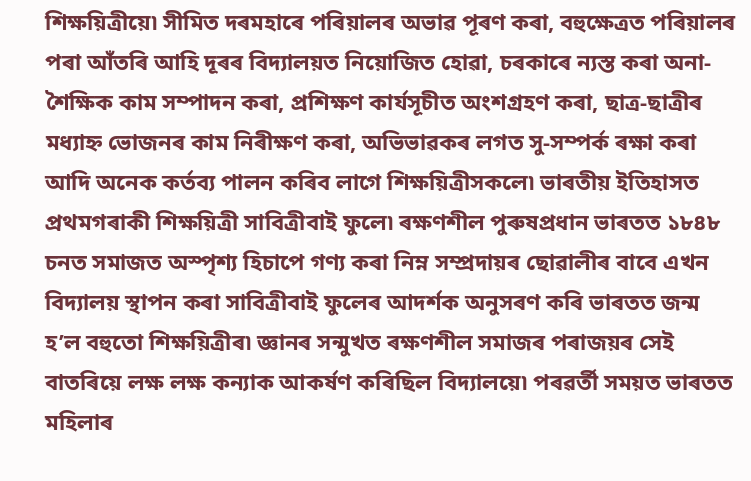শিক্ষয়িত্ৰীয়ে৷ সীমিত দৰমহাৰে পৰিয়ালৰ অভাৱ পূৰণ কৰা, বহুক্ষেত্ৰত পৰিয়ালৰ পৰা আঁতৰি আহি দূৰৰ বিদ্যালয়ত নিয়োজিত হোৱা, চৰকাৰে ন্যস্ত কৰা অনা-শৈক্ষিক কাম সম্পাদন কৰা, প্ৰশিক্ষণ কাৰ্যসূচীত অংশগ্ৰহণ কৰা, ছাত্ৰ-ছাত্ৰীৰ মধ্যাহ্ন ভোজনৰ কাম নিৰীক্ষণ কৰা, অভিভাৱকৰ লগত সু-সম্পৰ্ক ৰক্ষা কৰা আদি অনেক কৰ্তব্য পালন কৰিব লাগে শিক্ষয়িত্ৰীসকলে৷ ভাৰতীয় ইতিহাসত প্ৰথমগৰাকী শিক্ষয়িত্ৰী সাবিত্ৰীবাই ফুলে৷ ৰক্ষণশীল পুৰুষপ্ৰধান ভাৰতত ১৮৪৮ চনত সমাজত অস্পৃশ্য হিচাপে গণ্য কৰা নিম্ন সম্প্ৰদায়ৰ ছোৱালীৰ বাবে এখন বিদ্যালয় স্থাপন কৰা সাবিত্ৰীবাই ফুলেৰ আদৰ্শক অনুসৰণ কৰি ভাৰতত জন্ম হ’ল বহুতো শিক্ষয়িত্ৰীৰ৷ জ্ঞানৰ সন্মুখত ৰক্ষণশীল সমাজৰ পৰাজয়ৰ সেই বাতৰিয়ে লক্ষ লক্ষ কন্যাক আকৰ্ষণ কৰিছিল বিদ্যালয়ে৷ পৰৱৰ্তী সময়ত ভাৰতত মহিলাৰ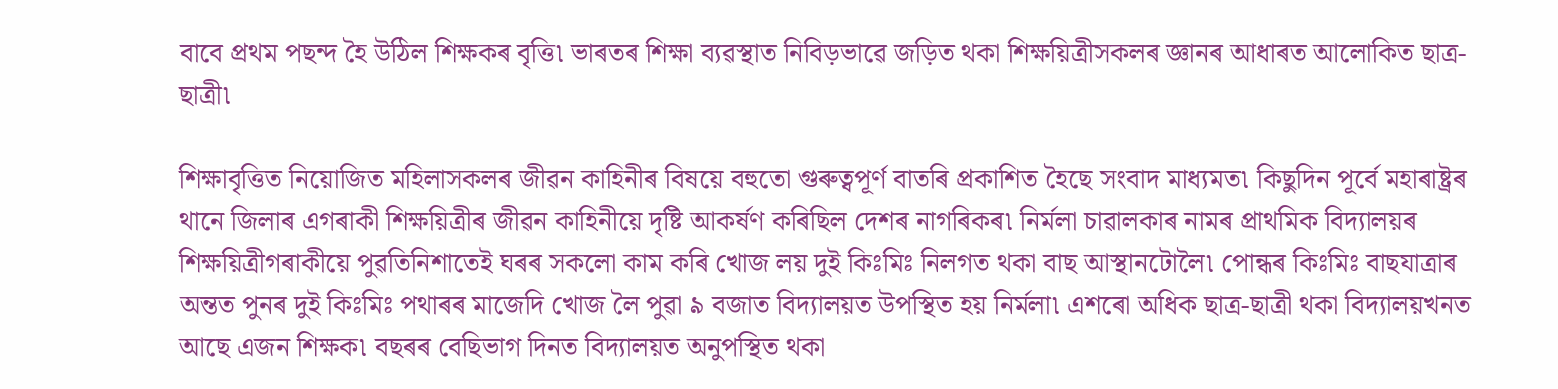বাবে প্ৰথম পছন্দ হৈ উঠিল শিক্ষকৰ বৃত্তি৷ ভাৰতৰ শিক্ষা ব্যৱস্থাত নিবিড়ভাৱে জড়িত থকা শিক্ষয়িত্ৰীসকলৰ জ্ঞানৰ আধাৰত আলোকিত ছাত্ৰ-ছাত্ৰী৷

শিক্ষাবৃত্তিত নিয়োজিত মহিলাসকলৰ জীৱন কাহিনীৰ বিষয়ে বহুতো গুৰুত্বপূৰ্ণ বাতৰি প্ৰকাশিত হৈছে সংবাদ মাধ্যমত৷ কিছুদিন পূৰ্বে মহাৰাষ্ট্ৰৰ থানে জিলাৰ এগৰাকী শিক্ষয়িত্ৰীৰ জীৱন কাহিনীয়ে দৃষ্টি আকৰ্ষণ কৰিছিল দেশৰ নাগৰিকৰ৷ নিৰ্মলা চাৱালকাৰ নামৰ প্ৰাথমিক বিদ্যালয়ৰ শিক্ষয়িত্ৰীগৰাকীয়ে পুৱতিনিশাতেই ঘৰৰ সকলো কাম কৰি খোজ লয় দুই কিঃমিঃ নিলগত থকা বাছ আস্থানটোলৈ৷ পোন্ধৰ কিঃমিঃ বাছযাত্ৰাৰ অন্তত পুনৰ দুই কিঃমিঃ পথাৰৰ মাজেদি খোজ লৈ পুৱা ৯ বজাত বিদ্যালয়ত উপস্থিত হয় নিৰ্মলা৷ এশৰো অধিক ছাত্ৰ-ছাত্ৰী থকা বিদ্যালয়খনত আছে এজন শিক্ষক৷ বছৰৰ বেছিভাগ দিনত বিদ্যালয়ত অনুপস্থিত থকা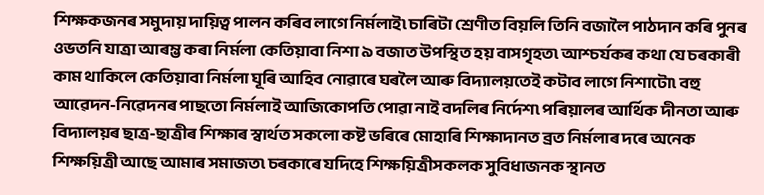শিক্ষকজনৰ সমুদায় দায়িত্ব পালন কৰিব লাগে নিৰ্মলাই৷ চাৰিটা শ্ৰেণীত বিয়লি তিনি বজালৈ পাঠদান কৰি পুনৰ ওভতনি যাত্ৰা আৰম্ভ কৰা নিৰ্মলা কেতিয়াবা নিশা ৯ বজাত উপস্থিত হয় বাসগৃহত৷ আশ্চৰ্যকৰ কথা যে চৰকাৰী কাম থাকিলে কেতিয়াবা নিৰ্মলা ঘূৰি আহিব নোৱাৰে ঘৰলৈ আৰু বিদ্যালয়তেই কটাব লাগে নিশাটো৷ বহু আৱেদন-নিৱেদনৰ পাছতো নিৰ্মলাই আজিকোপতি পোৱা নাই বদলিৰ নিৰ্দেশ৷ পৰিয়ালৰ আৰ্থিক দীনতা আৰু বিদ্যালয়ৰ ছাত্ৰ-ছাত্ৰীৰ শিক্ষাৰ স্বাৰ্থত সকলো কষ্ট ভৰিৰে মোহাৰি শিক্ষাদানত ব্ৰত নিৰ্মলাৰ দৰে অনেক শিক্ষয়িত্ৰী আছে আমাৰ সমাজত৷ চৰকাৰে যদিহে শিক্ষয়িত্ৰীসকলক সুবিধাজনক স্থানত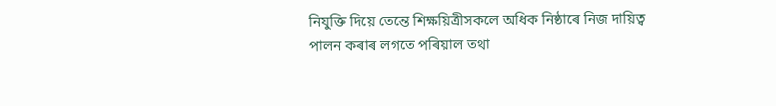নিযুক্তি দিয়ে তেন্তে শিক্ষয়িত্ৰীসকলে অধিক নিষ্ঠাৰে নিজ দায়িত্ব পালন কৰাৰ লগতে পৰিয়াল তথা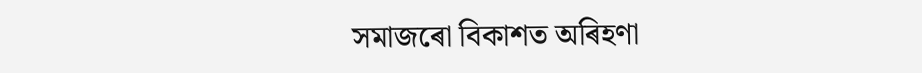সমাজৰো বিকাশত অৰিহণা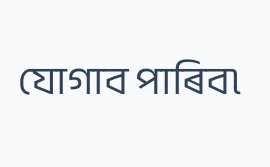যোগাব পাৰিব৷